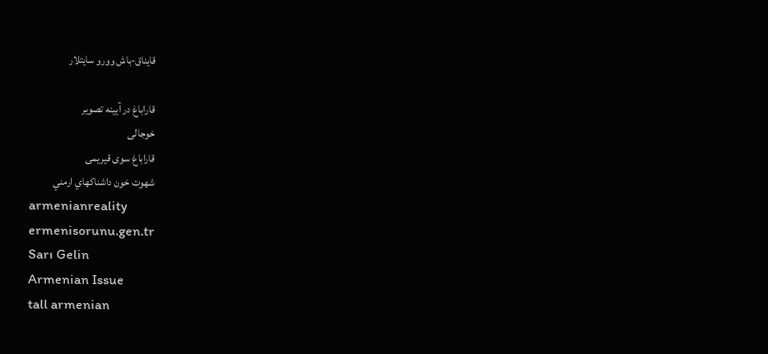قايناق-باش وورو سايتلار

قاراباغ در آیینه تصویر
خوجالی
قاراباغ سوی قیریمی
شهوت خون داشناکهاي ارمني
armenianreality
ermenisorunu.gen.tr
Sarı Gelin
Armenian Issue
tall armenian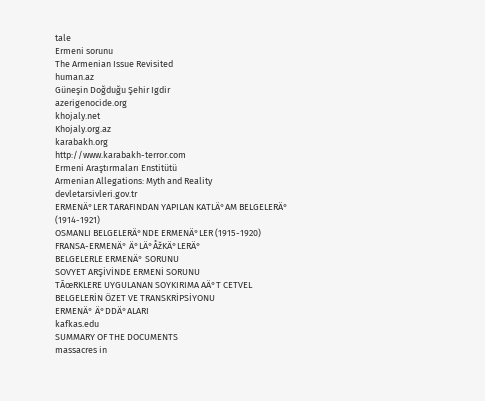tale
Ermeni sorunu
The Armenian Issue Revisited
human.az
Güneşin Doğduğu Şehir Igdir
azerigenocide.org
khojaly.net
Khojaly.org.az
karabakh.org
http://www.karabakh-terror.com
Ermeni Araştırmaları Enstitütü
Armenian Allegations: Myth and Reality
devletarsivleri.gov.tr
ERMENÄ°LER TARAFINDAN YAPILAN KATLÄ°AM BELGELERÄ° (1914-1921)
OSMANLI BELGELERÄ°NDE ERMENÄ°LER (1915-1920)
FRANSA-ERMENÄ° Ä°LÄ°ÅžKÄ°LERÄ°
BELGELERLE ERMENÄ° SORUNU
SOVYET ARŞİVİNDE ERMENİ SORUNU
TÃœRKLERE UYGULANAN SOYKIRIMA AÄ°T CETVEL
BELGELERİN ÖZET VE TRANSKRİPSİYONU
ERMENÄ° Ä°DDÄ°ALARI
kafkas.edu
SUMMARY OF THE DOCUMENTS
massacres in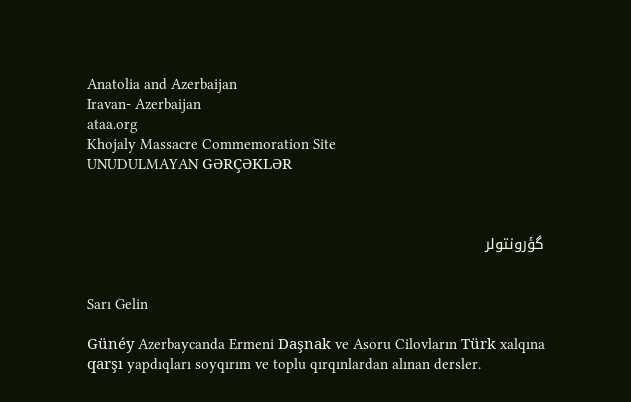Anatolia and Azerbaijan
Iravan- Azerbaijan
ataa.org
Khojaly Massacre Commemoration Site
UNUDULMAYAN GƏRÇƏKLƏR



گؤرونتولر


Sarı Gelin

Günéy Azerbaycanda Ermeni Daşnak ve Asoru Cilovların Türk xalqına qarşı yapdıqları soyqırım ve toplu qırqınlardan alınan dersler.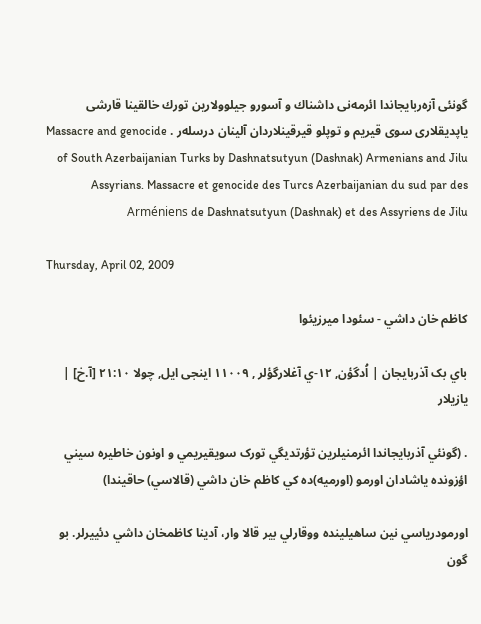گونئى آزه‌ربايجاندا ائرمه‌نى داشناك و آسورو جيلوولارين تورك خالقينا قارشى ياپديقلارى سوى قيريم و توپلو قيرقينلاردان آلينان درسله‌ر . Massacre and genocide of South Azerbaijanian Turks by Dashnatsutyun (Dashnak) Armenians and Jilu Assyrians. Massacre et genocide des Turcs Azerbaijanian du sud par des Arméniens de Dashnatsutyun (Dashnak) et des Assyriens de Jilu

Thursday, April 02, 2009

کاظم خان داشي - سئودا ميرزيئوا

باي بک آذربايجان | اُدگؤن, ۱۲-ي آغلارگؤلر , ۱۱۰۰۹ اینجی ایل, چولا ۲۱:۱۰ [آ.خ] | یازیلار

. (گونئي آذربايجاندا ائرمنيلرين تؤرتديگي تورک سويقيريمي و اونون خاطيره سيني اؤزونده ياشادان اورمو (اورمیه)ده کي کاظم خان داشي (قالاسي) حاقيندا)

اورمودرياسي نين ساهيلينده ووقارلي بير قالا وار، آدينا کاظمخان داشي دئييرلر. بو گون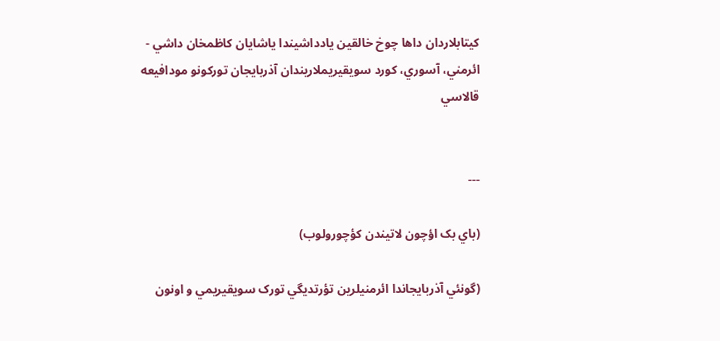کيتابلاردان داها چوخ خالقين يادداشيندا ياشايان کاظمخان داشي - ائرمني، آسوري، کورد سويقيريملاريندان آذربايجان تورکونو مودافيعه قالاسي


---

(باي بک اؤچون لاتيندن کؤچورولوب)

(گونئي آذربايجاندا ائرمنيلرين تؤرتديگي تورک سويقيريمي و اونون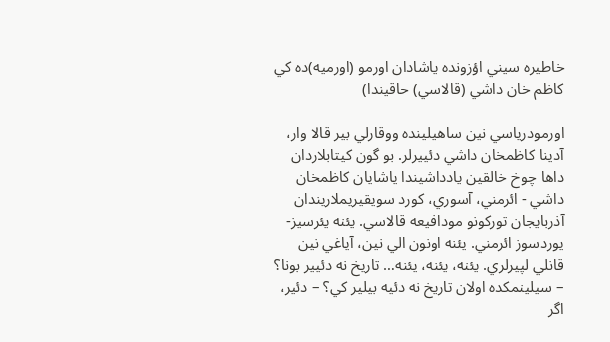خاطيره سيني اؤزونده ياشادان اورمو (اورمیه)ده کي کاظم خان داشي (قالاسي) حاقيندا)

اورمودرياسي نين ساهيلينده ووقارلي بير قالا وار، آدينا کاظمخان داشي دئييرلر. بو گون کيتابلاردان داها چوخ خالقين يادداشيندا ياشايان کاظمخان داشي - ائرمني، آسوري، کورد سويقيريملاريندان آذربايجان تورکونو مودافيعه قالاسي. يئنه يئرسيز-يوردسوز ائرمني. يئنه اونون الي نين، آياغي نين قانلي لپيرلري. يئنه، يئنه، يئنه… تاريخ نه دئيير بونا؟ – سيلينمکده اولان تاريخ نه دئيه بيلير کي؟ – دئير، اگر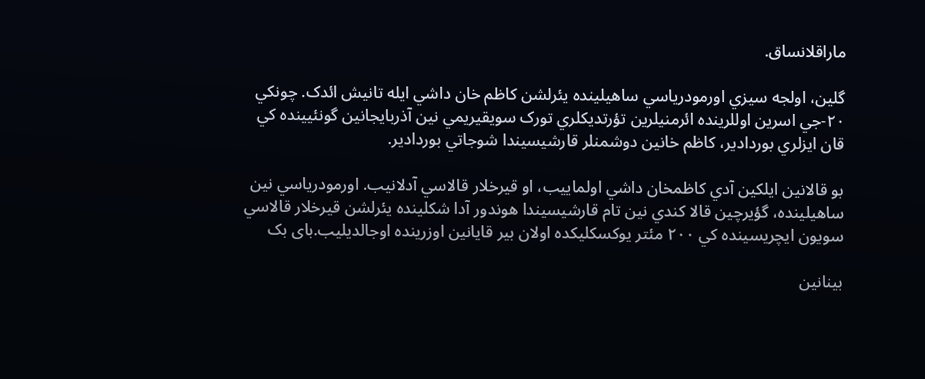ماراقلانساق.

گلين، اولجه سيزي اورمودرياسي ساهيلينده يئرلشن کاظم خان داشي ايله تانيش ائدک. چونکي ۲۰-جي اسرين اوللرينده ائرمنيلرين تؤرتديکلري تورک سويقيريمي نين آذربايجانين گونئيينده کي قان ايزلري بوردادير، کاظم خانين دوشمنلر قارشيسيندا شوجاتي بوردادير.

بو قالانين ايلکين آدي کاظمخان داشي اولماييب، او قيرخلار قالاسي آدلانيب. اورمودرياسي نين ساهيلينده، گؤيرچين قالا کندي نين تام قارشيسيندا هوندور آدا شکلينده يئرلشن قيرخلار قالاسي سويون ايچريسينده کي ۲۰۰ مئتر يوکسکليکده اولان بير قايانين اوزرينده اوجالديليب.بای بک

بينانين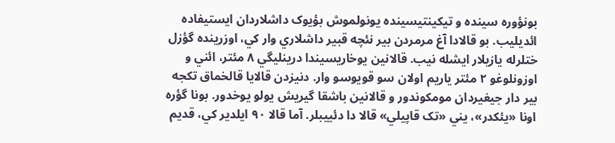بونؤوره سينده و تيکينتيسينده يونولموش بؤيوک داشلاردان ايستيفاده ائديليب. بو قالادا آغ مرمردن بير نئچه قبير داشلاري وار کي، اوزرينده گؤزل ختلرله يازيلار ايشله نيب. قالانين يوخاريسيندا درينليگي ۸ مئتر، ائني و اوزونلوغو ۲ مئتر ياريم اولان سو قويوسو وار. دنيزدن قالايا قالخماق تکجه بير دار جيغيردان مومکوندور و قالانين باشقا گيريش يولو يوخدور. بونا گؤره اونا «يئکدر»، يني «تک قاپيلي» قالا دا دئييبلر. آما قالا ۹۰ ايلدير کي، قديم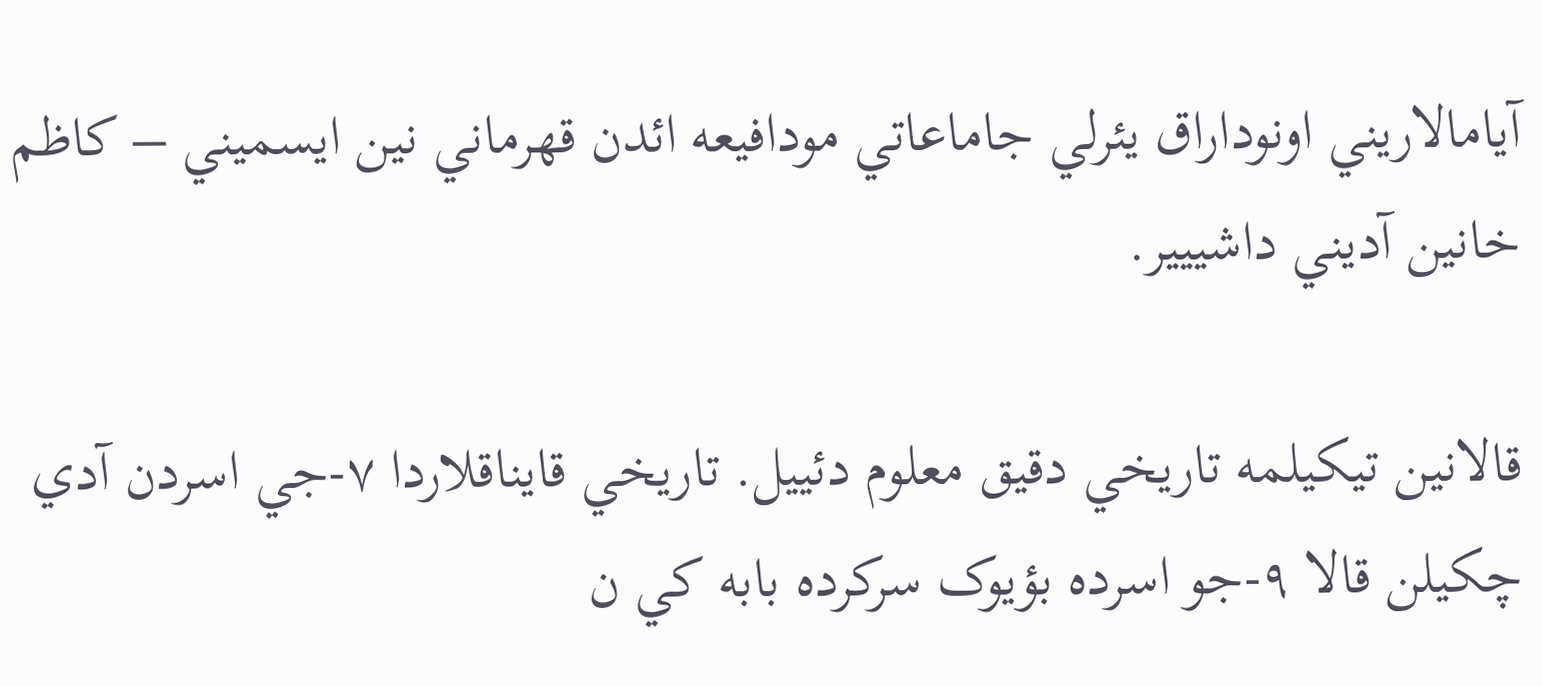آيامالاريني اونوداراق يئرلي جاماعاتي مودافيعه ائدن قهرماني نين ايسميني – کاظم خانين آديني داشييير.

قالانين تيکيلمه تاريخي دقيق معلوم دئييل. تاريخي قايناقلاردا ۷-جي اسردن آدي چکيلن قالا ۹-جو اسرده بؤيوک سرکرده بابه کي ن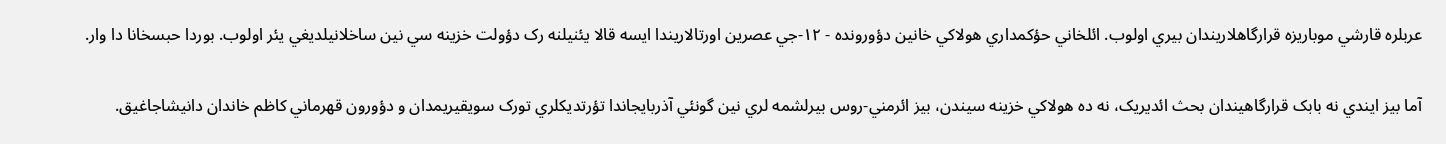عربلره قارشي موباريزه قرارگاهلاريندان بيري اولوب. ائلخاني حؤکمداري هولاکي خانين دؤورونده - ۱۲-جي عصرين اورتالاريندا ايسه قالا يئنيلنه رک دؤولت خزينه سي نين ساخلانيلديغي يئر اولوب. بوردا حبسخانا دا وار.

آما بيز ايندي نه بابک قرارگاهيندان بحث ائديريک، نه ده هولاکي خزينه سيندن، بيز ائرمني-روس بيرلشمه لري نين گونئي آذربايجاندا تؤرتديکلري تورک سويقيريمدان و دؤورون قهرماني کاظم خاندان دانيشاجاغيق.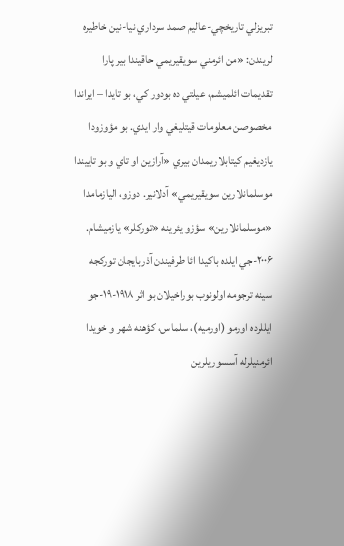تبريزلي تاريخچي-عاليم صمد سرداري نيا-نين خاطيره لريندن: «من ائرمني سويقيريمي حاقيندا بير پارا تقديمات ائلميشم، عيلتي ده بودور کي، بو تايدا – ايراندا مخصوصن معلومات قيتليغي وار ايدي. بو مؤوزودا يازديغيم کيتابلاريمدان بيري «آرازين او تاي و بو تاييندا موسلمانلارين سويقيريمي» آدلانير. دوزو، اليازمامدا «موسلمانلارين» سؤزو يئرينه «تورکلر» يازميشام. ۲۰۰۶-جي ايلده باکيدا ائا طرفيندن آذربايجان تورکجه سينه ترجومه اولونوب بوراخيلان بو اثر ۱۹۱۸-۱۹-جو ايللرده اورمو (اورمیه)، سلماس، کؤهنه شهر و خويدا ائرمنيلرله آسسوريلرين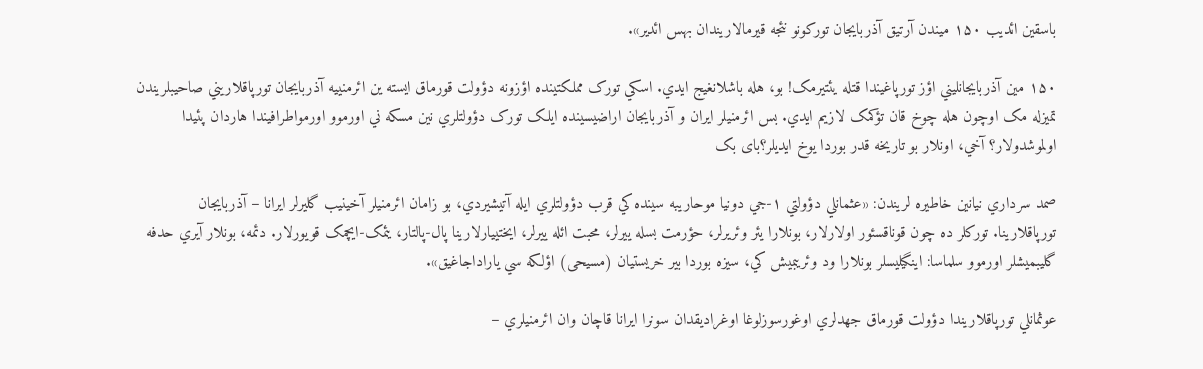باسقين ائديب ۱۵۰ ميندن آرتيق آذربايجان تورکونو نئجه قيرمالاريندان بهس ائدير».

۱۵۰ مين آذربايجانليني اؤز تورپاغيندا قتله يئتيرمک! بو، هله باشلانغيج ايدي. اسکي تورک مملکتينده اؤزونه دؤولت قورماق ايسته ين ائرمنييه آذربايجان تورپاقلاريني صاحيبلريندن تميزله مک اوچون هله چوخ قان تؤکمک لازيم ايدي. بس ائرمنيلر ايران و آذربايجان اراضيسينده ايلک تورک دؤولتلري نين مسکه ني اورموو اورمواطرافيندا هاردان پئيدا اولموشدولار؟ آخي، اونلار بو تاريخه قدر بوردا يوخ ايديلر؟بای بک

صمد سرداري نيانين خاطيره لريندن: «عثمانلي دؤولتي ۱-جي دونيا موحاريبه سينده کي قرب دؤولتلري ايله آتيشيردي، بو زامان ائرمنيلر آخينيب گليرلر ايرانا – آذربايجان تورپاقلارينا. تورکلر ده چون قوناقسئور اولارلار، بونلارا يئر وئريرلر، حؤرمت بسله ييرلر، محبت ائله ييرلر، ايختييارلارينا پال-پالتار، يئمک-ايچمک قويورلار. دئمه، بونلار آيري حدفه گليبميشلر اورموو سلماسا: اينگيليسلر بونلارا ود وئريبميش کي، سيزه بوردا بير خريستيان (مسیحی) اؤلکه سي ياراداجاغيق».

عوثمانلي تورپاقلاريندا دؤولت قورماق جهدلري اوغورسوزلوغا اوغراديقدان سونرا ايرانا قاچان وان ائرمنيلري –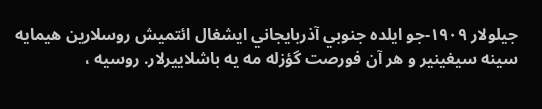جيلولار ۱۹۰۹-جو ايلده جنوبي آذربايجاني ايشغال ائتميش روسلارين هيمايه سينه سيغينير و هر آن فورصت گؤزله مه يه باشلاييرلار. روسيه ،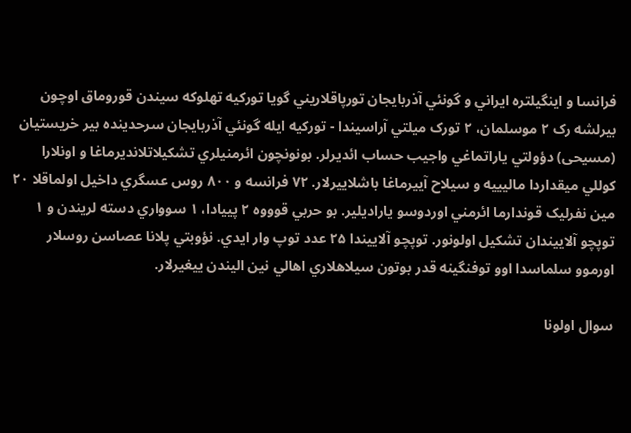فرانسا و اينگيلتره ايراني و گونئي آذربايجان تورپاقلاريني گويا تورکيه تهلوکه سيندن قوروماق اوچون بيرلشه رک ۲ موسلمان، ۲ تورک ميلتي آراسيندا - تورکيه ايله گونئي آذربايجان سرحدينده بير خريستيان (مسیحی) دؤولتي ياراتماغي واجيب حساب ائديرلر. بونونچون ائرمنيلري تشکيلاتلانديرماغا و اونلارا کوللي ميقداردا ماليييه و سيلاح آييرماغا باشلاييرلار. ۷۲ فرانسه و ۸۰۰ روس عسگري داخيل اولماقلا ۲۰ مين نفرليک قوندارما ائرمني اوردوسو ياراديلير. بو حربي قوووه ۲ پييادا، ۱ سوواري دسته لريندن و ۱ توپچو آلاييندان تشکيل اولونور. توپچو آلاييندا ۲۵ عدد توپ وار ايدي. نؤوبتي پلانا عصاسن روسلار اورموو سلماسدا اوو توفنگينه قدر بوتون سيلاهلاري اهالي نين اليندن ييغيرلار.

سوال اولونا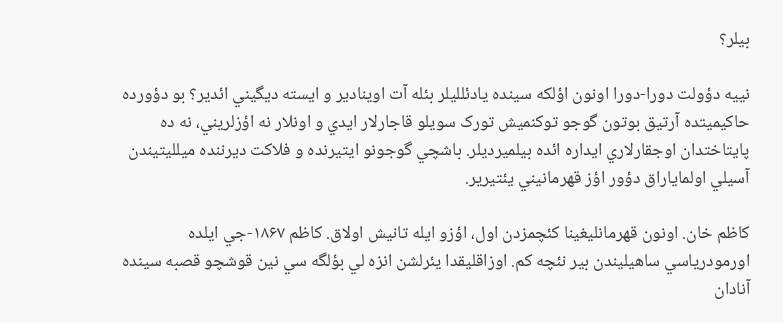بيلر؟

نييه دؤولت دورا-دورا اونون اؤلکه سينده يادئلليلر بئله آت اوينادير و ايسته ديگيني ائدير؟ بو دؤورده حاکيميتده آرتيق بوتون گوجو توکنميش تورک سويلو قاجارلار ايدي و اونلار نه اؤزلريني، نه ده پايتاختدان اوجقارلاري ايداره ائده بيلميرديلر. باشچي گوجونو ايتيرنده و فلاکت ديرننده ميلليتيندن آسيلي اولماياراق دؤور اؤز قهرمانيني يئتيرير.

کاظم خان. اونون قهرمانليغينا کئچمزدن اول، اؤزو ايله تانيش اولاق. کاظم ۱۸۶۷-جي ايلده اورمودرياسي ساهيليندن بير نئچه کم. اوزاقليقدا يئرلشن انزه لي بؤلگه سي نين قوشچو قصبه سينده آنادان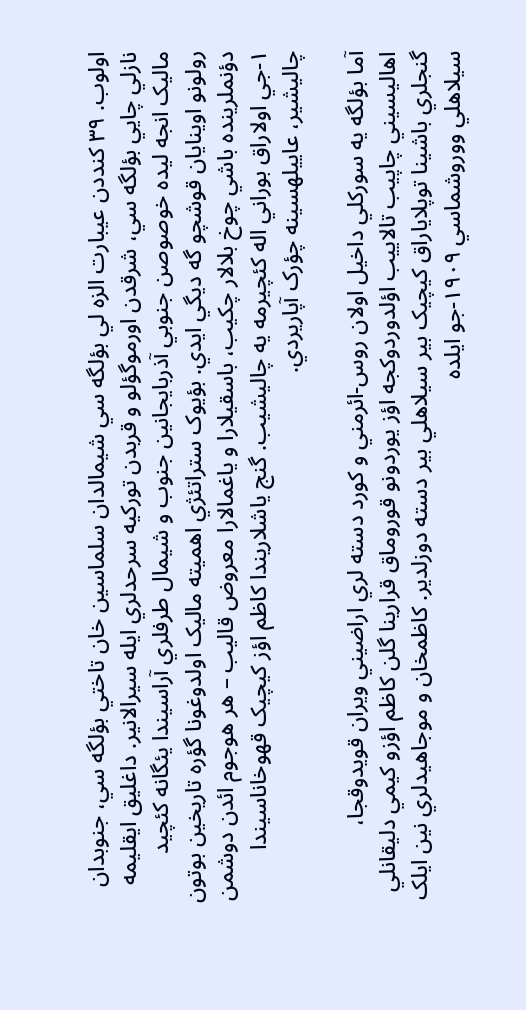اولوب. ۳۹ کنددن عيبارت الزه لي بؤلگه سي شيمالدان سلماسين خان تاختي بؤلگه سي، جنوبدان نازلي چايي بؤلگه سي، شرقدن اورموگؤلو و قربدن تورکيه سرحدلري ايله سيرالانير. داغليق ايقليمه ماليک انجه ليده خوصوصن جنوبي آذربايجانين جنوب و شيمال طرفلري آراسيندا يئگانه کئچيد رولونو اوينايان قوشچو گه ديگي ايدي. بؤيوک ستراتئژي اهميته ماليک اولدوغونا گؤره تاريخين بوتون دؤنملرينده باشي چوخ بلالار چکيب، باسقيلارا و ياغمالارا معروض قاليب – هر هوجوم ائدن دوشمن ۱-جي اولاراق بوراني اله کئچيرمه يه چاليشيب. گنج ياشلاريندا کاظم اؤز کيچيک قهوخاناسيندا چاليشير، عاييلهسينه چؤرک آپاريردي.

آما بؤلگه يه سورکلي داخيل اولان روس-ائرمني و کورد دسته لري اراضيني ويران قويدوقجا، اهاليسيني چاپيب تالاييب اؤلدوردوکجه اؤز يوردونو قوروماق قرارينا گلن کاظم اؤزو کيمي دليقانلي گنجلري باشينا توپلاياراق کيچيک بير سيلاهلي بير دسته دوزلدير. کاظمخان و موجاهيدلري نين ايلک سيلاهلي ووروشماسي ۱۹۰۹-جو ايلده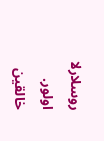روسلارلا اولور. خالقين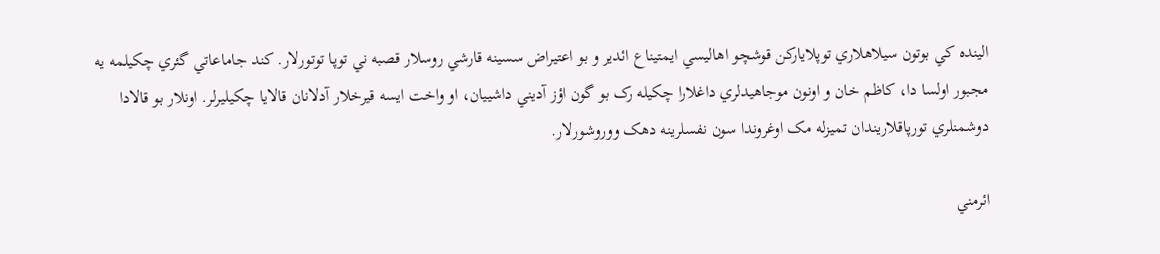الينده کي بوتون سيلاهلاري توپلايارکن قوشچو اهاليسي ايمتيناع ائدير و بو اعتيراض سسينه قارشي روسلار قصبه ني توپا توتورلار. کند جاماعاتي گئري چکيلمه يه مجبور اولسا دا، کاظم خان و اونون موجاهيدلري داغلارا چکيله رک بو گون اؤز آديني داشييان، او واخت ايسه قيرخلار آدلانان قالايا چکيليرلر. اونلار بو قالادا دوشمنلري تورپاقلاريندان تميزله مک اوغروندا سون نفسلرينه دهک ووروشورلار.

ائرمني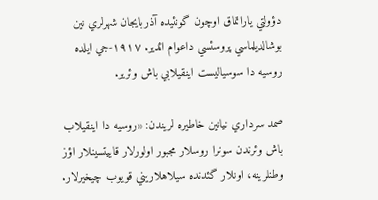دؤولتي ياراتماق اوچون گونئيده آذربايجان شهرلري نين بوشالديلماسي پروسئسي داعوام ائدير. ۱۹۱۷-جي ايلده روسيه دا سوسياليست اينقيلابي باش وئرير.

صمد سرداري نيانين خاطيره لريندن: «روسيه دا اينقيلاب باش وئرندن سونرا روسلار مجبور اولورلار قاييتسينلار اؤز وطنلرينه، اونلار گئدنده سيلاهلاريني قويوب چيخيرلار.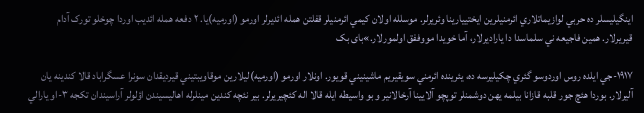اينگيليسلر ده حربي لوازيماتلاري ائرمنيلرين ايختييارينا وئريرلر. موسلله اولان کيمي ائرمنيلر قفلتن همله ائديرلر اورمو (اورمیه)يا. ۲ دفعه همله ائديب اوردا چوخلو تورک آدام قيريرلار. همين فاجيعه ني سلماسدا دا ياراديرلار، آما خويدا مووففق اولمورلار.»بای بک

۱۹۱۷-جي ايلده روس اوردوسو گئري چکيليرسه ده، يئرينده ائرمني سويقيريم ماشينيني قويور. اونلار اورمو (اورمیه)ليلارين موقاويبتيني قيرديقدان سونرا عسگراباد قالا کندينه يان آليرلار. بوردا هئچ جور قلبه قازانا بيلمه يهن دوشمنلر توپچو آلايينا آرخالانير و بو واسيطه ايله قالا اله کئچيريرلر. بير نئچه کندين مينلرله اهاليسيندن اؤلولر آراسيندان تکجه ۳-او يارالي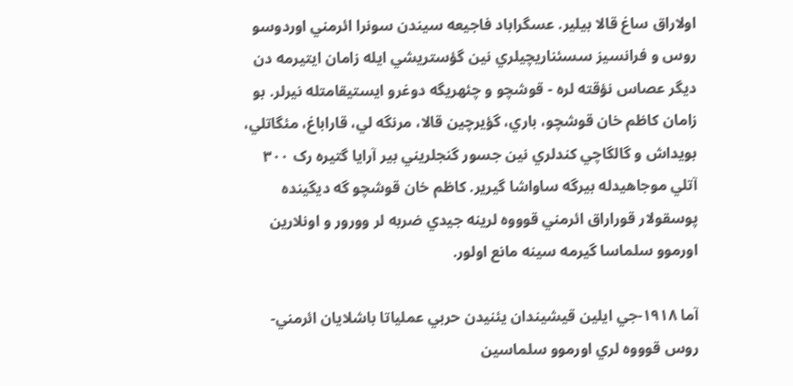اولاراق ساغ قالا بيلير. عسگراباد فاجيعه سيندن سونرا ائرمني اوردوسو روس و فرانسيز سسئناريچيلري نين گؤستريشي ايله زامان ايتيرمه دن ديگر عصاس نؤقته لره - قوشچو و چئهريگه دوغرو ايستيقامتله نيرلر. بو زامان کاظم خان قوشچو، باري، گؤيرچين قالا، مرنگه لي، قاراباغ، مئگاتلي، بويداش و گالگاچي کندلري نين جسور گنجلريني بير آرايا گتيره رک ۳۰۰ آتلي موجاهيدله بيرگه ساواشا گيرير. کاظم خان قوشچو گه ديگينده پوسقولار قوراراق ائرمني قوووه لرينه جيدي ضربه لر وورور و اونلارين اورموو سلماسا گيرمه سينه مانع اولور.

آما ۱۹۱۸-جي ايلين قيشيندان يئنيدن حربي عملياتا باشلايان ائرمني-روس قوووه لري اورموو سلماسين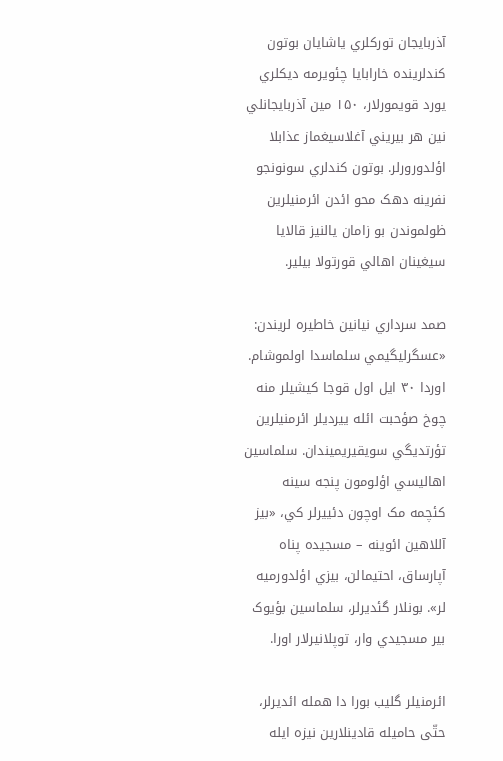آذربايجان تورکلري ياشايان بوتون کندلرينده خارابايا چئويرمه ديکلري يورد قويمورلار، ۱۵۰ مين آذربايجانلي نين هر بيريني آغلاسيغماز عذابلا اؤلدورورلر. بوتون کندلري سونونجو نفرينه دهک محو ائدن ائرمنيلرين ظولموندن بو زامان يالنيز قالايا سيغينان اهالي قورتولا بيلير.

صمد سرداري نيانين خاطيره لريندن: «عسگرليگيمي سلماسدا اولموشام. اوردا ۳۰ ايل اول قوجا کيشيلر منه چوخ صؤحبت ائله ييرديلر ائرمنيلرين تؤرتديگي سويقيريميندان. سلماسين اهاليسي اؤلومون پنجه سينه کئچمه مک اوچون دئييرلر کي، «بيز آللاهين ائوينه – مسجيده پناه آپارساق، احتيمالن، بيزي اؤلدورميه لر». بونلار گئديرلر، سلماسين بؤيوک بير مسجيدي وار، توپلانيرلار اورا.

ائرمنيلر گليب بورا دا همله ائديرلر، حتّی حاميله قادينلارين نيزه ايله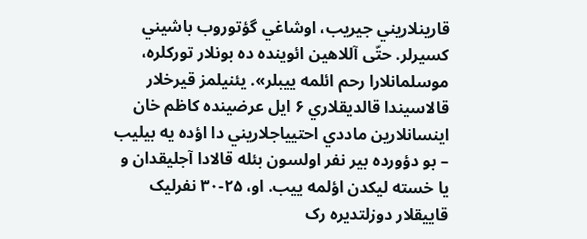قارينلاريني جيريب، اوشاغي گؤتوروب باشيني کسيرلر. حتّی آللاهين ائوينده ده بونلار تورکلره، موسلمانلارا رحم ائلمه ييبلر». يئنيلمز قيرخلار قالاسيندا قالديقلاري ۶ ايل عرضينده کاظم خان اينسانلارين ماددي احتيياجلاريني دا اؤده يه بيليب – بو دؤورده بير نفر اولسون بئله قالادا آجليقدان و يا خسته ليکدن اؤلمه ييب. او، ۲۵-۳۰ نفرليک قاييقلار دوزلتديره رک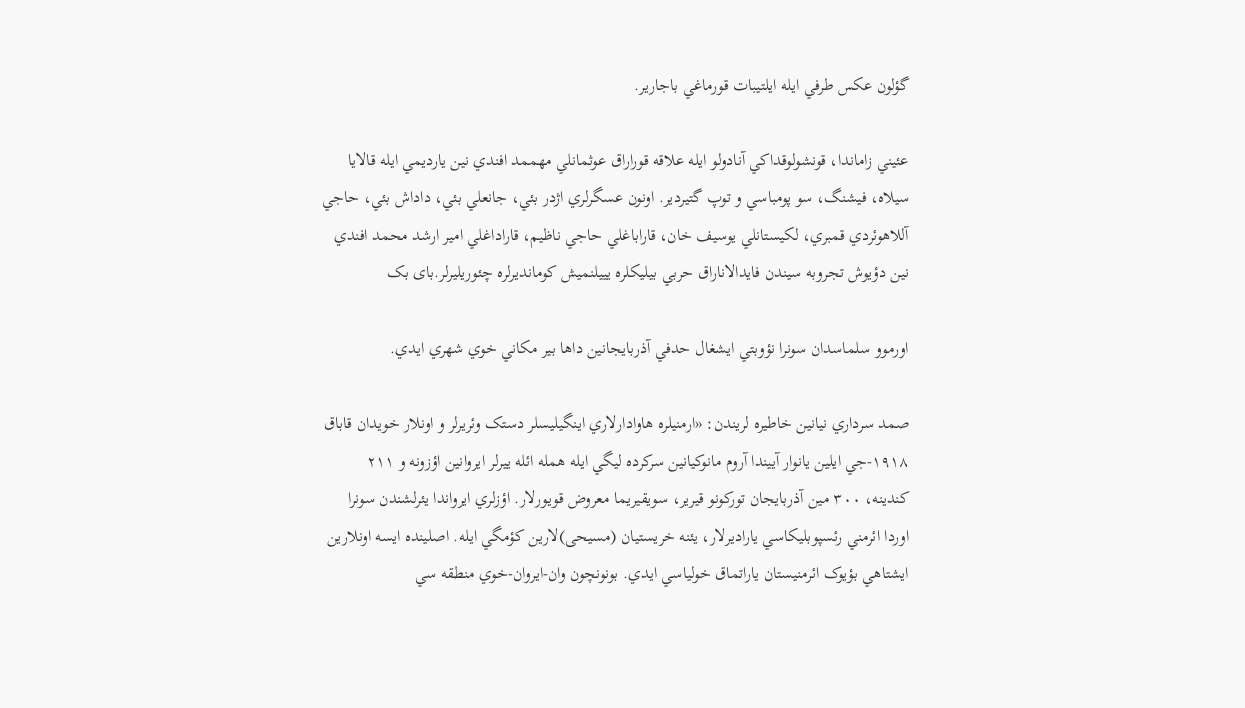گؤلون عکس طرفي ايله ايلتيبات قورماغي باجارير.

عئيني زاماندا، قونشولوقداکي آنادولو ايله علاقه قوراراق عوثمانلي مهممد افندي نين يارديمي ايله قالايا سيلاه، فيشنگ، سو پومباسي و توپ گتيردير. اونون عسگرلري اژدر بئي، جانعلي بئي، داداش بئي، حاجي آللاهوئردي قمبري، لکيستانلي يوسيف خان، قاراباغلي حاجي ناظيم، قاراداغلي امير ارشد محمد افندي نين دؤيوش تجروبه سيندن فايدالاناراق حربي بيليکلره يييلنميش کومانديرلره چئوريليرلر.بای بک

اورموو سلماسدان سونرا نؤوبتي ايشغال حدفي آذربايجانين داها بير مکاني خوي شهري ايدي.

صمد سرداري نيانين خاطيره لريندن: «ارمنيلره هاوادارلاري اينگيليسلر دستک وئريرلر و اونلار خويدان قاباق ۱۹۱۸-جي ايلين يانوار آييندا آروم مانوکيانين سرکرده ليگي ايله همله ائله ييرلر ايروانين اؤزونه و ۲۱۱ کندينه، ۳۰۰ مين آذربايجان تورکونو قيرير، سويقيريما معروض قويورلار. اؤزلري ايرواندا يئرلشندن سونرا اوردا ائرمني رئسپوبليکاسي ياراديرلار، يئنه خريستيان (مسیحی)لارين کؤمگي ايله. اصلینده ايسه اونلارين ايشتاهي بؤيوک ائرمنيستان ياراتماق خولياسي ايدي. بونونچون وان-ايروان-خوي منطقه سي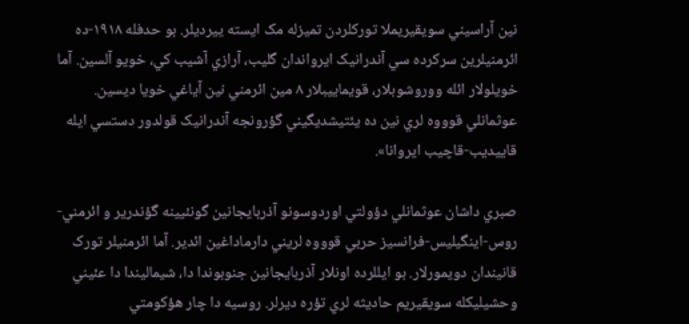نين آراسيني سويقيريملا تورکلردن تميزله مک ايسته ييرديلر. بو حدفله ۱۹۱۸-ده ائرمنيلرين سرکرده سي آندرانيک ايرواندان گليب، آرازي آشيب کي، خويو آلسين. آما خويلولار ائله ووروشوبلار، قويماييبلار ۸ مين ائرمني نين آياغي خويا ديسين. عوثمانلي قوووه لري نين ده يئتيشديگيني گؤرونجه آندرانيک قولدور دستسي ايله قاييديب-قاچيب ايروانا».

صبري داشان عوثمانلي دؤولتي اوردوسونو آذربايجانين گونئيينه گؤندرير و ائرمني-روس-اينگيليس-فرانسيز حربي قوووه لريني دارماداغين ائدير. آما ائرمنيلر تورک قانيندان دويمورلار. بو ايللرده اونلار آذربايجانين جنوبوندا دا، شيماليندا دا عئيني وحشيليکله سويقيريم حاديثه لري تؤره ديرلر. روسيه دا چار هؤکومتي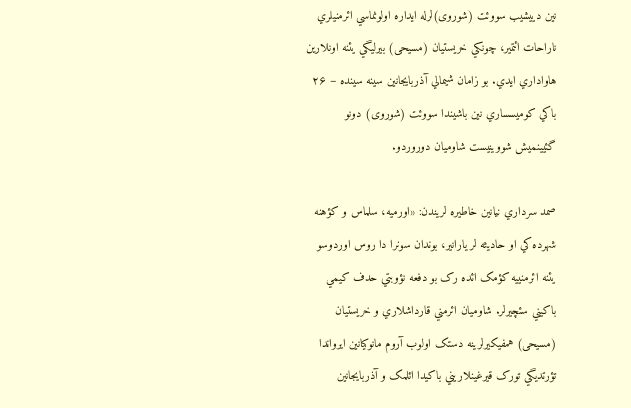نين دييشيب سووئت (شوروی)لرله ايداره اولونماسي ائرمنيلري ناراحات ائتمير، چونکي خريستيان (مسیحی) بيرليگي يئنه اونلارين هاواداري ايدي. بو زامان شيمالي آذربايجانين سينه سينده – ۲۶ باکي کوميسساري نين باشيندا سووئت (شوروی) دونو گئيينميش شووينيست شاوميان دوروردو.

صمد سرداري نيانين خاطيره لريندن: «اورميه، سلماس و کؤهنه شهرده کي او حاديثه لر يارانير، بوندان سونرا دا روس اوردوسو يئنه ائرمنييه کؤمک ائده رک بو دفعه نؤوبتي حدف کيمي باکيني سئچيرلر. شاوميان ائرمني قارداشلاري و خريستيان (مسیحی) همفيکيرلرينه دستک اولوب آروم مانوکيانين ايرواندا تؤرتديگي تورک قيرغينلاريني باکيدا ائلمک و آذربايجانين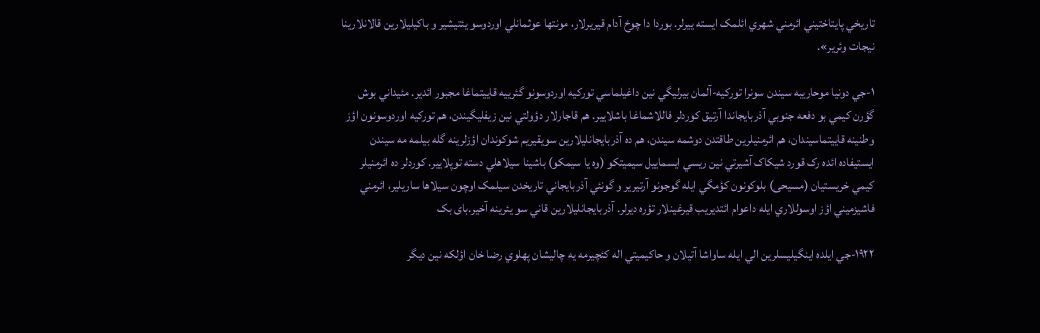تاريخي پايتاختيني ائرمني شهري ائلمک ايسته ييرلر. بوردا دا چوخ آدام قيريرلار، مونتها عوثمانلي اوردوسو يئتيشير و باکيليلارين قالانلارينا نيجات وئرير».

۱-جي دونيا موحاريبه سيندن سونرا تورکيه-آلمان بيرليگي نين داغيلماسي تورکيه اوردوسونو گئرييه قاييتماغا مجبور ائدير. مئيداني بوش گؤرن کيمي بو دفعه جنوبي آذربايجاندا آرتيق کوردلر فاللاشماغا باشلايير. هم قاجارلار دؤولتي نين زيفليگيندن، هم تورکيه اوردوسونون اؤز وطنينه قاييتماسيندان، هم ائرمنيلرين طاقتدن دوشمه سيندن، هم ده آذربايجانليلارين سويقيريم شوکوندان اؤزلرينه گله بيلمه مه سيندن ايستيفاده ائده رک قورد شيکاک آشيرتي نين ريسي ايسماييل سيميتکو (وه يا سيمکو) باشينا سيلاهلي دسته توپلايير. کوردلر ده ائرمنيلر کيمي خريستيان (مسیحی) بلوکونون کؤمگي ايله گوجونو آرتيرير و گونئي آذربايجاني تاريخدن سيلمک اوچون سيلاها ساريلير، ائرمني فاشيزميني اؤز اوسوللاري ايله داعوام ائتديريب قيرغينلار تؤره ديرلر. آذربايجانليلارين قاني سو يئرينه آخير.بای بک

۱۹۲۲-جي ايلده اينگيليسلرين الي ايله ساواشا آتيلان و حاکيميتي اله کئچيرمه يه چاليشان پهلوي رضا خان اؤلکه نين ديگر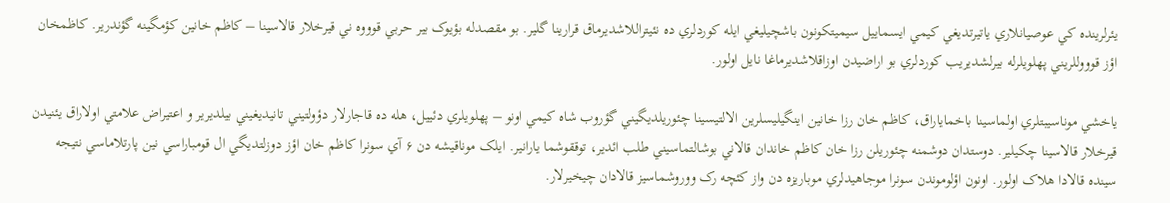يئرلرينده کي عوصيانلاري ياتيرتديغي کيمي ايسماييل سيميتکونون باشچيليغي ايله کوردلري ده نئيتراللاشديرماق قرارينا گلير. بو مقصدله بؤيوک بير حربي قوووه ني قيرخلار قالاسينا – کاظم خانين کؤمگينه گؤندرير. کاظمخان اؤز قوووللريني پهلويلرله بيرلشديريب کوردلري بو اراضيدن اوزاقلاشديرماغا نايل اولور.

ياخشي موناسيبتلري اولماسينا باخماياراق، کاظم خان رزا خانين اينگيليسلرين الالتيسينا چئوريلديگيني گؤروب شاه کيمي اونو – پهلويلري دئييل، هله ده قاجارلار دؤولتيني تانيديغيني بيلديرير و اعتيراض علامتي اولاراق يئنيدن قيرخلار قالاسينا چکيلير. دوستدان دوشمنه چئوريلن رزا خان کاظم خاندان قالاني بوشالتماسيني طلب ائدير، توققوشما يارانير. ايلک موناقيشه دن ۶ آي سونرا کاظم خان اؤز دوزلتديگي ال قومباراسي نين پارتلاماسي نتيجه سينده قالادا هلاک اولور. اونون اؤلوموندن سونرا موجاهيدلري موباريزه دن واز کئچه رک ووروشماسيز قالادان چيخيرلار.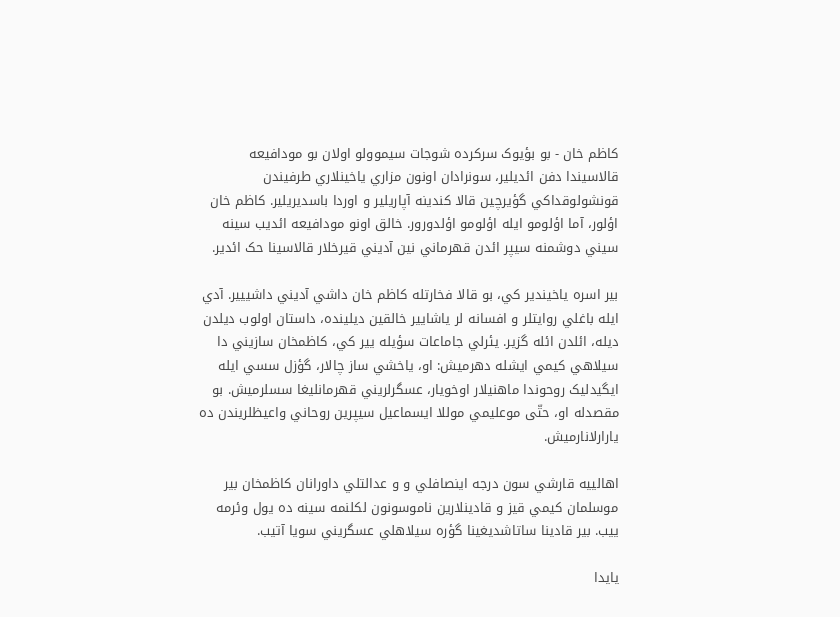کاظم خان - بو بؤيوک سرکرده شوجات سيموولو اولان بو مودافيعه قالاسيندا دفن ائديلير، سونرادان اونون مزاري ياخينلاري طرفيندن قونشولوقداکي گؤيرچين قالا کندينه آپاريلير و اوردا باسديريلير. کاظم خان اؤلور، آما اؤلومو ايله اؤلومو اؤلدورور. خالق اونو مودافيعه ائديب سينه سيني دوشمنه سيپر ائدن قهرماني نين آديني قيرخلار قالاسينا حک ائدير.

بير اسره ياخيندير کي، بو قالا فخارتله کاظم خان داشي آديني داشييير. آدي ايله باغلي روايتلر و افسانه لر ياشايير خالقين ديلينده، داستان اولوب ديلدن ديله، ائلدن ائله گزير. يئرلي جاماعات سؤيله يير کي، کاظمخان سازيني دا سيلاهي کيمي ايشله دهرميش: او، ياخشي ساز چالار، گؤزل سسي ايله ايگيدليک روحوندا ماهنيلار اوخويار، عسگرلريني قهرمانليغا سسلرميش. بو مقصدله او، حتّی موعليمي موللا ايسماعيل سيپرين روحاني واعيظلريندن ده يارارلانارميش.

اهالييه قارشي سون درجه اينصافلي و و عدالتلي داورانان کاظمخان بير موسلمان کيمي قيز و قادينلارين ناموسونون لکلنمه سينه ده يول وئرمه ييب. بير قادينا ساتاشديغينا گؤره سيلاهلي عسگريني سويا آتيب.

يايدا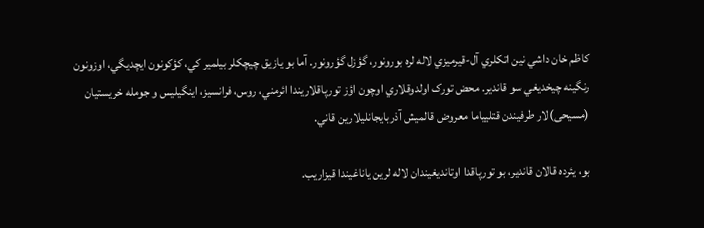کاظم خان داشي نين اتکلري آل-قيرميزي لاله لره بورونور، گؤزل گؤرونور. آما بو يازيق چيچکلر بيلمير کي، کؤکونون ايچديگي، اوزونون رنگينه چيخديغي سو قاندير. محض تورک اولدوقلاري اوچون اؤز تورپاقلاريندا ائرمني، روس، فرانسيز، اينگيليس و جومله خريستيان (مسیحی)لار طرفيندن قتليياما معروض قالميش آذربايجانليلارين قاني.

بو، يئرده قالان قاندير، بو تورپاقدا اوتانديغيندان لاله لرين ياناغيندا قيزاريب.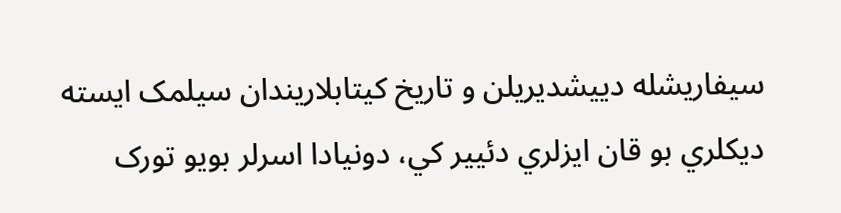سيفاريشله دييشديريلن و تاريخ کيتابلاريندان سيلمک ايسته ديکلري بو قان ايزلري دئيير کي، دونيادا اسرلر بويو تورک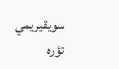سويقيريمي تؤره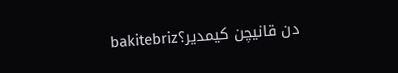دن قانيچن کيمدير؟bakitebriz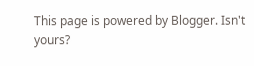This page is powered by Blogger. Isn't yours?